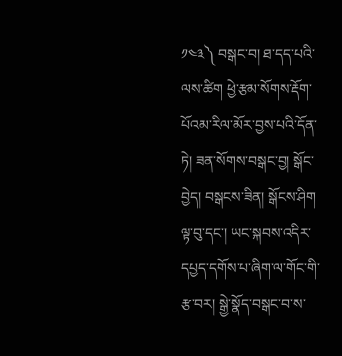༡༤༣༽ བསྒང་བ། ཐ་དད་པའི་ལས་ཚིག ཕྱེ་རྩམ་སོགས་རྡོག་པོའམ་རིལ་མོར་བྱས་པའི་དོན་ཏེ། ཟན་སོགས་བསྒང་བྱ། སྒོང་བྱེད། བསྒངས་ཟིན། སྒོངས་ཤིག ལྟ་བུ་དང་། ཡང་སྐབས་འདིར་དཔྱད་དགོས་པ་ཞིག་ལ་གོང་གི་རྩ་བར། སྒྱེ་སྣོད་བསྒང་བ་ས་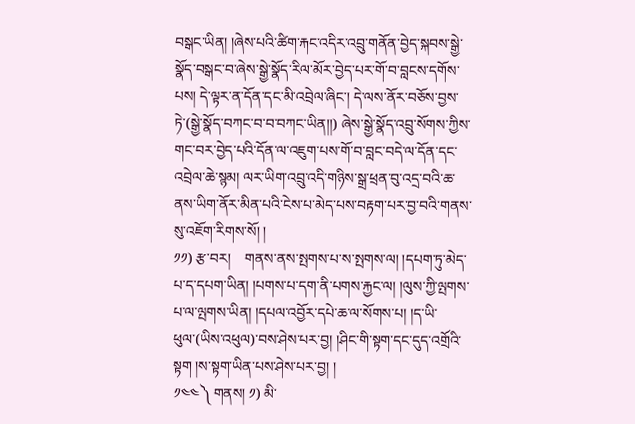བསྒང་ཡིན། །ཞེས་པའི་ཚིག་རྐང་འདིར་འབྲུ་གནོན་བྱེད་སྐབས་སྒྱེ་སྣོད་བསྒང་བ་ཞེས་སྒྱེ་སྣོད་རིལ་མོར་བྱེད་པར་གོ་བ་བླངས་དགོས་པས། དེ་ལྟར་ན་དོན་དང་མི་འབྲེལ་ཞིང་། དེ་ལས་ནོར་བཅོས་བྱས་ཏེ་(སྒྱེ་སྣོད་བཀང་བ་བ་བཀང་ཡིན།།) ཞེས་སྒྱེ་སྣོད་འབྲུ་སོགས་ཀྱིས་གང་བར་བྱེད་པའི་དོན་ལ་འཇུག་པས་གོ་བ་བླང་བདེ་ལ་དོན་དང་འབྲེལ་ཆེ་སྙམ། ལར་ཡིག་འབྲུ་འདི་གཉིས་སྒྲ་ཕྲན་བུ་འདྲ་བའི་ཆ་ནས་ཡིག་ནོར་མིན་པའི་ངེས་པ་མེད་པས་བརྟག་པར་བྱ་བའི་གནས་སུ་འཇོག་རིགས་སོ། །
༡༡) རྩ་བར།    གནས་ནས་སྤགས་པ་ས་སྤགས་ལ། །དཔག་ཏུ་མེད་པ་ད་དཔག་ཡིན། །པགས་པ་དག་ནི་པགས་རྐྱང་ལ། །ལུས་ཀྱི་ལྤགས་པ་ལ་ལྤགས་ཡིན། །དཔལ་འབྱོར་དཔེ་ཆ་ལ་སོགས་པ། །ད་ཡི་ཕུལ་(ཡིས་འཕུལ)་བས་ཤེས་པར་བྱ། །ཤིང་གི་སྟག་དང་དུད་འགྲོའི་སྟག །ས་སྟག་ཡིན་པས་ཤེས་པར་བྱ། །
༡༤༤༽ གནས། ༡) མི་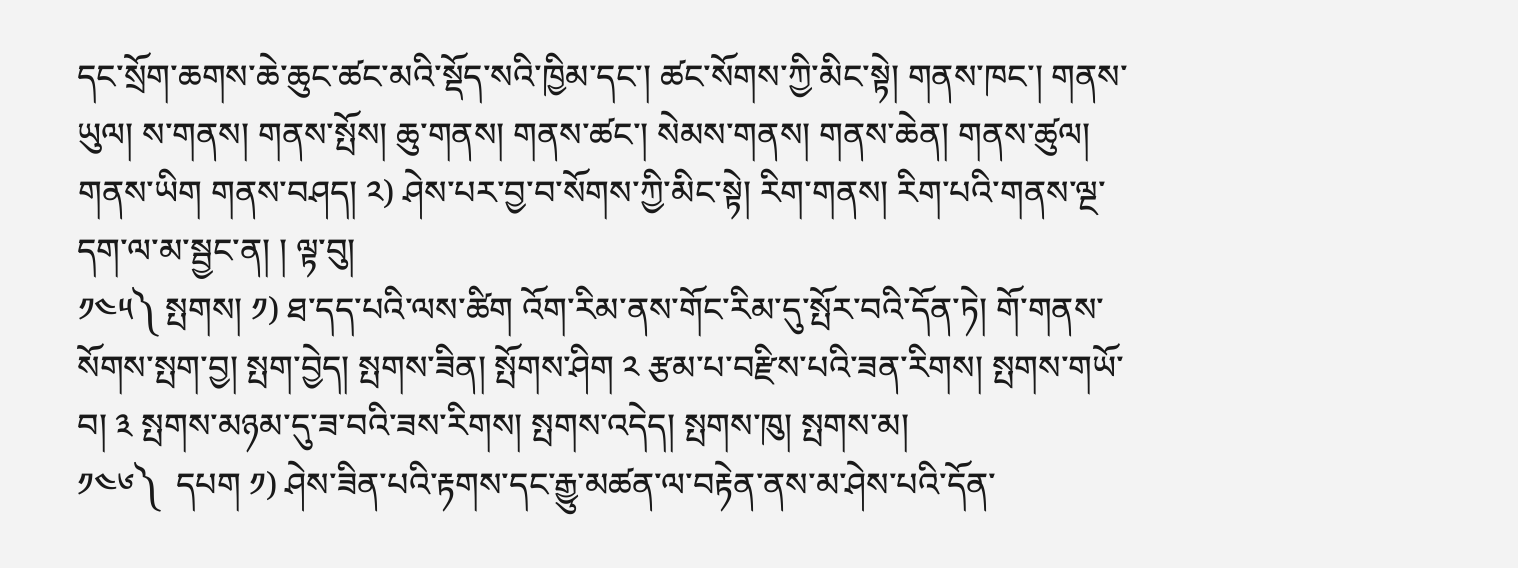དང་སྲོག་ཆགས་ཆེ་ཆུང་ཚང་མའི་སྡོད་སའི་ཁྱིམ་དང་། ཚང་སོགས་ཀྱི་མིང་སྟེ། གནས་ཁང་། གནས་ཡུལ། ས་གནས། གནས་སྤོས། ཆུ་གནས། གནས་ཚང་། སེམས་གནས། གནས་ཆེན། གནས་ཚུལ། གནས་ཡིག གནས་བཤད། ༢) ཤེས་པར་བྱ་བ་སོགས་ཀྱི་མིང་སྟེ། རིག་གནས། རིག་པའི་གནས་ལྔ་དག་ལ་མ་སྦྱང་ན། ། ལྟ་བུ།
༡༤༥༽ སྤགས། ༡) ཐ་དད་པའི་ལས་ཚིག འོག་རིམ་ནས་གོང་རིམ་དུ་སྤོར་བའི་དོན་ཏེ། གོ་གནས་སོགས་སྤག་བྱ། སྤག་བྱེད། སྤགས་ཟིན། སྤོགས་ཤིག ༢ རྩམ་པ་བརྫིས་པའི་ཟན་རིགས། སྤགས་གཡོ་བ། ༣ སྤགས་མཉམ་དུ་ཟ་བའི་ཟས་རིགས། སྤགས་འདེད། སྤགས་ཁུ། སྤགས་མ།
༡༤༦༽  དཔག ༡) ཤེས་ཟིན་པའི་རྟགས་དང་རྒྱུ་མཚན་ལ་བརྟེན་ནས་མ་ཤེས་པའི་དོན་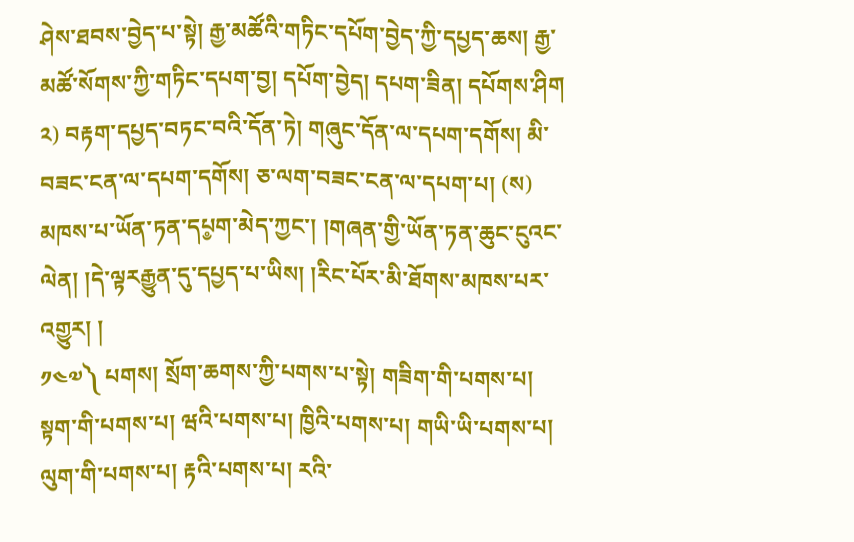ཤེས་ཐབས་བྱེད་པ་སྟེ། རྒྱ་མཚོའི་གཏིང་དཔོག་བྱེད་ཀྱི་དཔྱད་ཆས། རྒྱ་མཚོ་སོགས་ཀྱི་གཏིང་དཔག་བྱ། དཔོག་བྱེད། དཔག་ཟིན། དཔོགས་ཤིག ༢) བརྟག་དཔྱད་བཏང་བའི་དོན་ཏེ། གཞུང་དོན་ལ་དཔག་དགོས། མི་བཟང་ངན་ལ་དཔག་དགོས། ཅ་ལག་བཟང་ངན་ལ་དཔག་པ། (ས) མཁས་པ་ཡོན་ཏན་དཔ༵ག་མེད་ཀྱང་། །གཞན་གྱི་ཡོན་ཏན་ཆུང་ངུའང་ལེན། །དེ་ལྟརརྒྱུན་དུ་དཔྱད་པ་ཡིས། །རིང་པོར་མི་ཐོགས་མཁས་པར་འགྱུར། །
༡༤༧༽ པགས། སྲོག་ཆགས་ཀྱི་པགས་པ་སྟེ། གཟིག་གི་པགས་པ། སྟག་གི་པགས་པ། ཝའི་པགས་པ། ཁྱིའི་པགས་པ། གཡི་ཡི་པགས་པ། ལུག་གི་པགས་པ། རྟའི་པགས་པ། རའི་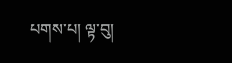པགས་པ། ལྟ་བུ།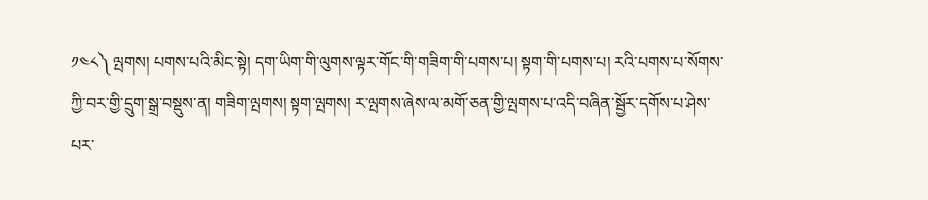༡༤༨༽ ལྤགས། པགས་པའི་མིང་སྟེ། དག་ཡིག་གི་ལུགས་ལྟར་གོང་གི་གཟིག་གི་པགས་པ། སྟག་གི་པགས་པ། རའི་པགས་པ་སོགས་ཀྱི་བར་གྱི་དྲུག་སྒྲ་བསྡུས་ན། གཟིག་ལྤགས། སྟག་ལྤགས། ར་ལྤགས་ཞེས་ལ་མགོ་ཅན་གྱི་ལྤགས་པ་འདི་བཞིན་སྦྱོར་དགོས་པ་ཤེས་པར་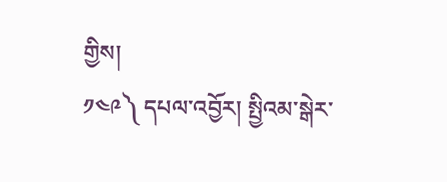གྱིས།
༡༤༩༽ དཔལ་འབྱོར། སྤྱིའམ་སྒེར་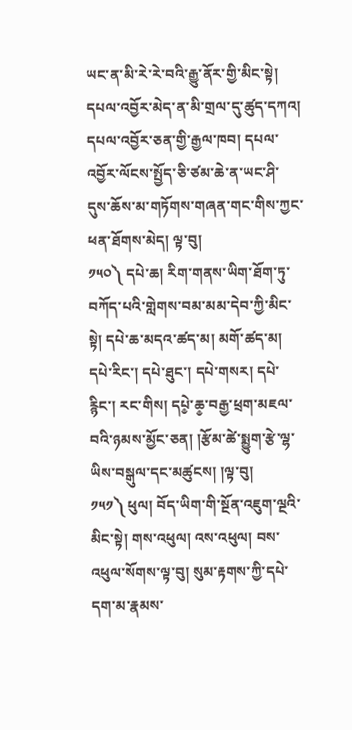ཡང་ན་མི་རེ་རེ་བའི་རྒྱུ་ནོར་གྱི་མིང་སྟེ། དཔལ་འབྱོར་མེད་ན་མི་གྲལ་དུ་ཚུད་དཀའ། དཔལ་འབྱོར་ཅན་གྱི་རྒྱལ་ཁབ། དཔལ་འབྱོར་ལོངས་སྤྱོད་ཅི་ཙམ་ཆེ་ན་ཡང་ཤི་དུས་ཆོས་མ་གཏོགས་གཞན་གང་གིས་ཀྱང་ཕན་ཐོགས་མེད། ལྟ་བུ།
༡༥༠༽ དཔེ་ཆ། རིག་གནས་ཡིག་ཐོག་ཏུ་བཀོད་པའི་གླེགས་བམ་མམ་དེབ་ཀྱི་མིང་སྟེ། དཔེ་ཆ་མདའ་ཚད་མ། མགོ་ཚད་མ། དཔེ་རིང་། དཔེ་ཐུང་། དཔེ་གསར། དཔེ་རྙིང་། རང་གིས། དཔེ༵་ཆ༵་བརྒྱ་ཕྲག་མཇལ་བའི་ཉམས་མྱོང་ཅན། །རྩོམ་ཚེ་སྨྱུག་རྩེ་ལྷ་ཡིས་བསྒུལ་དང་མཚུངས། །ལྟ་བུ།
༡༥༡༽ ཕུལ། བོད་ཡིག་གི་སྔོན་འཇུག་ལྔའི་མིང་སྟེ། གས་འཕུལ། འས་འཕུལ། བས་འཕུལ་སོགས་ལྟ་བུ། སུམ་རྟགས་ཀྱི་དཔེ་དག་མ་རྣམས་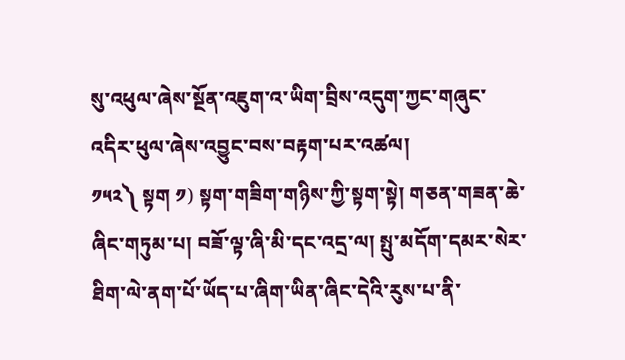སུ་འཕུལ་ཞེས་སྔོན་འཇུག་འ་ཡིག་བྲིས་འདུག་ཀྱང་གཞུང་འདིར་ཕུལ་ཞེས་འབྱུང་བས་བརྟག་པར་འཚལ།
༡༥༢༽ སྟག ༡) སྟག་གཟིག་གཉིས་ཀྱི་སྟག་སྟེ། གཅན་གཟན་ཆེ་ཞིང་གཏུམ་པ། བཟོ་ལྟ་ཞི་མི་དང་འདྲ་ལ། སྤུ་མདོག་དམར་སེར་ཐིག་ལེ་ནག་པོ་ཡོད་པ་ཞིག་ཡིན་ཞིང་དེའི་རུས་པ་ནི་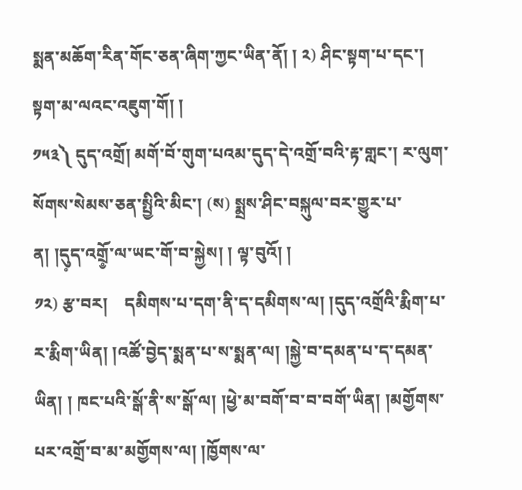སྨན་མཆོག་རིན་གོང་ཅན་ཞིག་ཀྱང་ཡིན་ནོ། ། ༢) ཤིང་སྟག་པ་དང་། སྟག་མ་ལའང་འཇུག་གོ། །
༡༥༣༽ དུད་འགྲོ། མགོ་བོ་གུག་པའམ་དུད་དེ་འགྲོ་བའི་རྟ་གླང་། ར་ལུག་སོགས་སེམས་ཅན་སྤྱིའི་མིང་། (ས) སྨྲས་ཤིང་བསྐུལ་བར་གྱུར་པ་ན། །དུ༷ད་འགྲོ༵་ལ་ཡང་གོ་བ་སྐྱེས། ། ལྟ་བུའོ། །
༡༢) རྩ་བར།    དམིགས་པ་དག་ནི་ད་དམིགས་ལ། །དུད་འགྲོའི་རྨིག་པ་ར་རྨིག་ཡིན། །འཚོ་བྱེད་སྨན་པ་ས་སྨན་ལ། །སྐྱེ་བ་དམན་པ་ད་དམན་ཡིན། ། ཁང་པའི་སྒོ་ནི་ས་སྒོ་ལ། །ཕྱེ་མ་བགོ་བ་བ་བགོ་ཡིན། །མགྱོགས་པར་འགྲོ་བ་མ་མགྱོགས་ལ། །ཁྱོགས་ལ་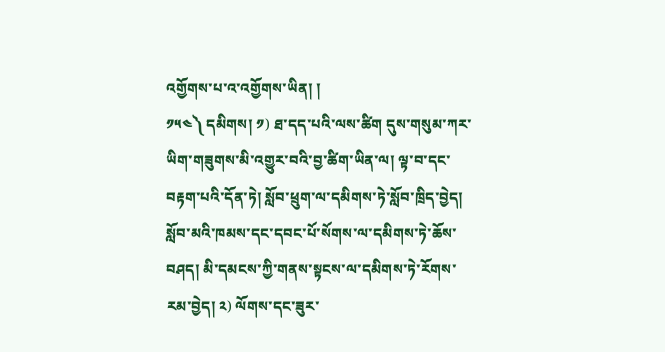འགྱོགས་པ་འ་འགྱོགས་ཡིན། །
༡༥༤༽ དམིགས། ༡) ཐ་དད་པའི་ལས་ཚིག དུས་གསུམ་ཀར་ཡིག་གཟུགས་མི་འགྱུར་བའི་བྱ་ཚིག་ཡིན་ལ། ལྟ་བ་དང་བརྟག་པའི་དོན་ཏེ། སློབ་ཕྲུག་ལ་དམིགས་ཏེ་སློབ་ཁྲིད་བྱེད། སློབ་མའི་ཁམས་དང་དབང་པོ་སོགས་ལ་དམིགས་ཏེ་ཆོས་བཤད། མི་དམངས་ཀྱི་གནས་སྟངས་ལ་དམིགས་ཏེ་རོགས་རམ་བྱེད། ༢) ལོགས་དང་ཟུར་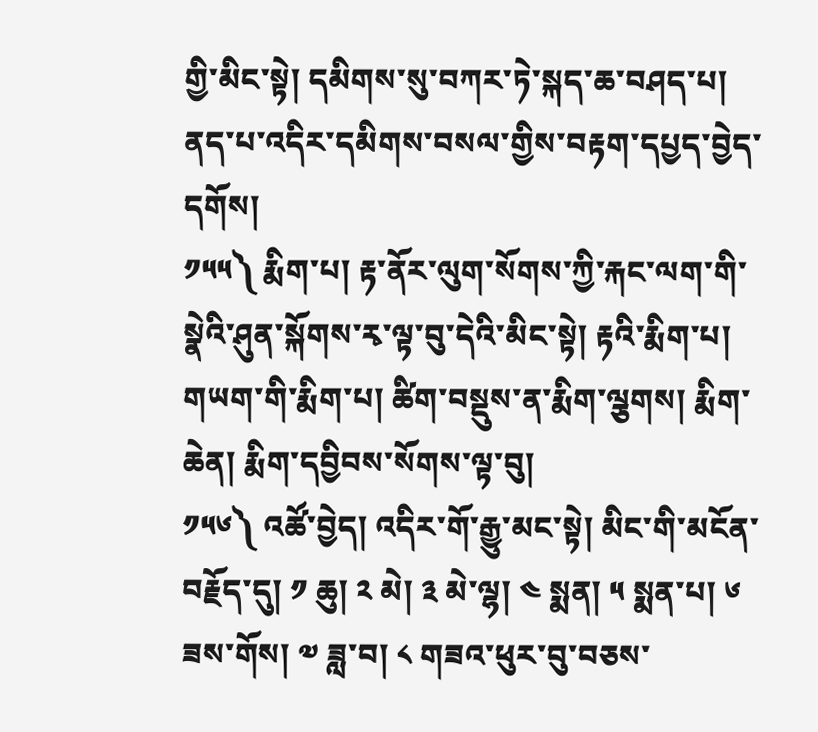གྱི་མིང་སྟེ། དམིགས་སུ་བཀར་ཏེ་སྐད་ཆ་བཤད་པ། ནད་པ་འདིར་དམིགས་བསལ་གྱིས་བརྟག་དཔྱད་བྱེད་དགོས།
༡༥༥༽ རྨིག་པ། རྟ་ནོར་ལུག་སོགས་ཀྱི་རྐང་ལག་གི་སྣེའི་ཤུན་སྐོགས་རྭ་ལྟ་བུ་དེའི་མིང་སྟེ། རྟའི་རྨིག་པ། གཡག་གི་རྨིག་པ། ཚིག་བསྡུས་ན་རྨིག་ལྕགས། རྨིག་ཆེན། རྨིག་དབྱིབས་སོགས་ལྟ་བུ།
༡༥༦༽ འཚོ་བྱེད། འདིར་གོ་རྒྱུ་མང་སྟེ། མིང་གི་མངོན་བརྗོད་དུ། ༡ ཆུ། ༢ མེ། ༣ མེ་ལྷ། ༤ སྨན། ༥ སྨན་པ། ༦ ཟས་གོས། ༧ ཟླ་བ། ༨ གཟའ་ཕུར་བུ་བཅས་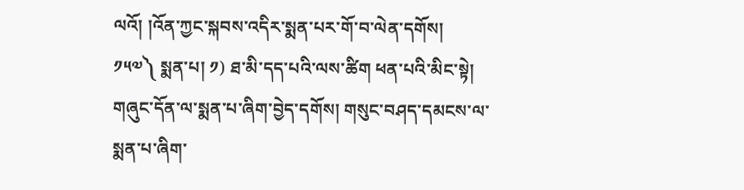ལའོ། །འོན་ཀྱང་སྐབས་འདིར་སྨན་པར་གོ་བ་ལེན་དགོས།
༡༥༧༽ སྨན་པ། ༡) ཐ་མི་དད་པའི་ལས་ཚིག ཕན་པའི་མིང་སྟེ། གཞུང་དོན་ལ་སྨན་པ་ཞིག་བྱེད་དགོས། གསུང་བཤད་དམངས་ལ་སྨན་པ་ཞིག་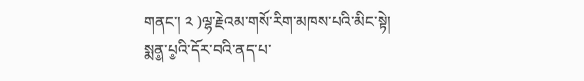གནང་། ༢ )ལྷ་རྗེའམ་གསོ་རིག་མཁས་པའི་མིང་སྟེ། སྨན༵་པ༵འི་དོར་བའི་ནད་པ་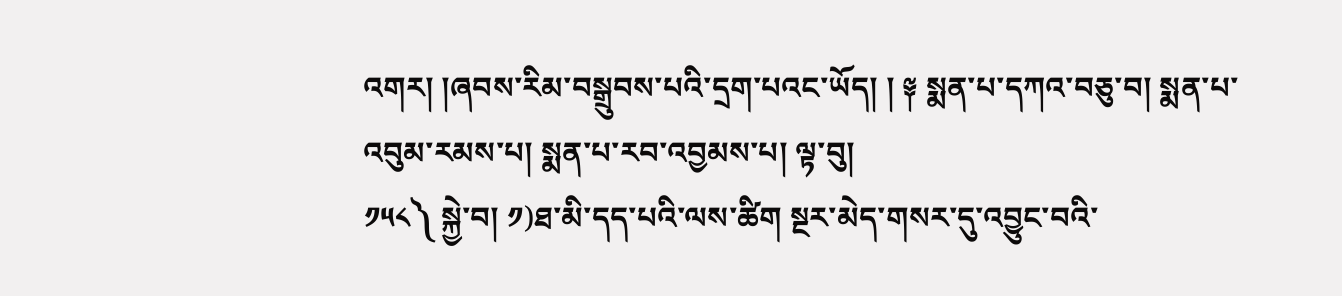འགར། །ཞབས་རིམ་བསྒྲུབས་པའི་དྲག་པའང་ཡོད། ། ༈ སྨན་པ་དཀའ་བཅུ་བ། སྨན་པ་འབུམ་རམས་པ། སྨན་པ་རབ་འབྱམས་པ། ལྟ་བུ།
༡༥༨༽ སྐྱེ་བ། ༡)ཐ་མི་དད་པའི་ལས་ཚིག སྔར་མེད་གསར་དུ་འབྱུང་བའི་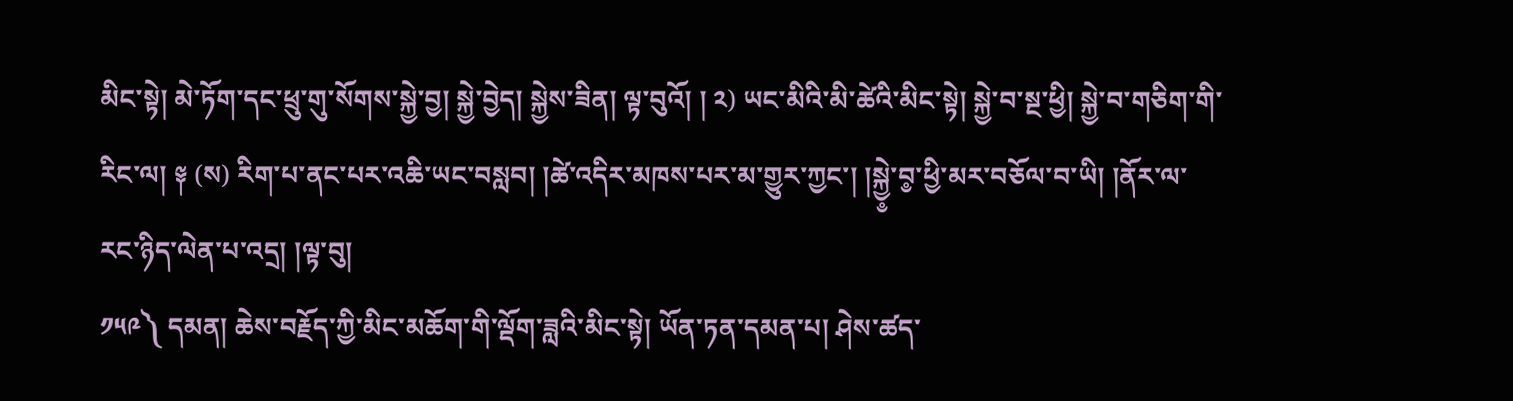མིང་སྟེ། མེ་ཏོག་དང་ཕྲུ་གུ་སོགས་སྐྱེ་བྱ། སྐྱེ་བྱེད། སྐྱེས་ཟིན། ལྟ་བུའོ། ། ༢) ཡང་མིའི་མི་ཚེའི་མིང་སྟེ། སྐྱེ་བ་སྔ་ཕྱི། སྐྱེ་བ་གཅིག་གི་རིང་ལ། ༈ (ས) རིག་པ་ནང་པར་འཆི་ཡང་བསླབ། །ཚེ་འདིར་མཁས་པར་མ་གྱུར་ཀྱང་། །སྐྱེ༵་བ༵་ཕྱི་མར་བཅོལ་བ་ཡི། །ནོར་ལ་རང་ཉིད་ལེན་པ་འདྲ། །ལྟ་བུ།
༡༥༩༽ དམན། ཆེས་བརྗོད་ཀྱི་མིང་མཆོག་གི་ལྡོག་ཟླའི་མིང་སྟེ། ཡོན་ཏན་དམན་པ། ཤེས་ཚད་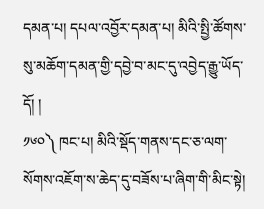དམན་པ། དཔལ་འབྱོར་དམན་པ། མིའི་སྤྱི་ཚོགས་སུ་མཆོག་དམན་གྱི་དབྱེ་བ་མང་དུ་འབྱེད་རྒྱུ་ཡོད་དོ། །
༡༦༠༽ ཁང་པ། མིའི་སྡོད་གནས་དང་ཅ་ལག་སོགས་འཇོག་ས་ཆེད་དུ་བཟོས་པ་ཞིག་གི་མིང་སྟེ།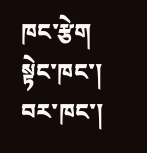ཁང་རྩེག སྟེང་ཁང་། བར་ཁང་།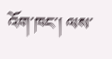འོག་ཁང་། ལས་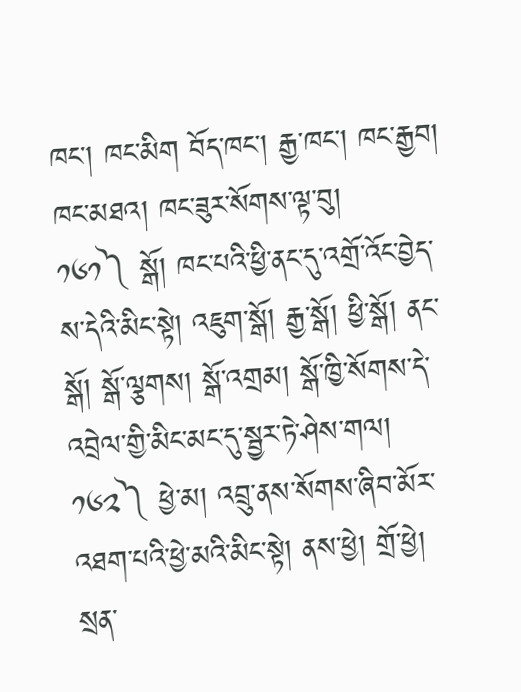ཁང་། ཁང་མིག བོད་ཁང་། རྒྱ་ཁང་། ཁང་རྒྱབ། ཁང་མཐའ། ཁང་ཟུར་སོགས་ལྟ་བུ།
༡༦༡༽ སྒོ། ཁང་པའི་ཕྱི་ནང་དུ་འགྲོ་འོང་བྱེད་ས་དེའི་མིང་སྟེ། འཇུག་སྒོ། རྒྱ་སྒོ། ཕྱི་སྒོ། ནང་སྒོ། སྒོ་ལྕགས། སྒོ་འགྲམ། སྒོ་ཁྱི་སོགས་དེ་འབྲེལ་གྱི་མིང་མང་དུ་སྦྱར་ཏེ་ཤེས་གལ།
༡༦༢༽ ཕྱེ་མ། འབྲུ་ནས་སོགས་ཞིབ་མོར་འཐག་པའི་ཕྱེ་མའི་མིང་སྟེ། ནས་ཕྱེ། གྲོ་ཕྱེ། སྲན་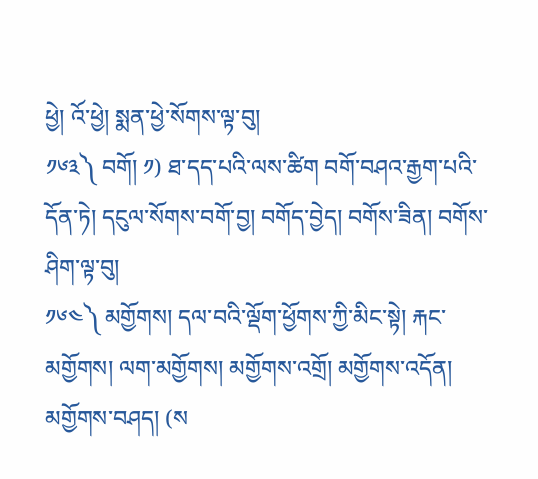ཕྱེ། འོ་ཕྱེ། སྨན་ཕྱེ་སོགས་ལྟ་བུ།
༡༦༣༽ བགོ། ༡) ཐ་དད་པའི་ལས་ཚིག བགོ་བཤའ་རྒྱག་པའི་དོན་ཏེ། དངུལ་སོགས་བགོ་བྱ། བགོད་བྱེད། བགོས་ཟིན། བགོས་ཤིག་ལྟ་བུ།
༡༦༤༽ མགྱོགས། དལ་བའི་ལྡོག་ཕྱོགས་ཀྱི་མིང་སྟེ། རྐང་མགྱོགས། ལག་མགྱོགས། མགྱོགས་འགྲོ། མགྱོགས་འདོན། མགྱོགས་བཤད། (ས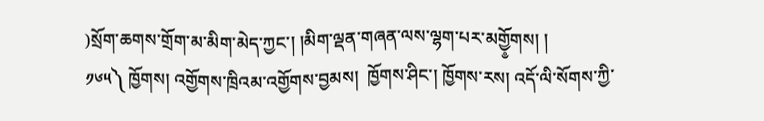)སྲོག་ཆགས་གྲོག་མ་མིག་མེད་ཀྱང་། །མིག་ལྡན་གཞན་ལས་ལྷག་པར་མགྱོ༵གས། །
༡༦༥༽ ཁྱོགས། འགྱོགས་ཁྲིའམ་འགྱོགས་བྱམས།  ཁྱོགས་ཤིང་། ཁྱོགས་རས། འདོ་ལི་སོགས་ཀྱི་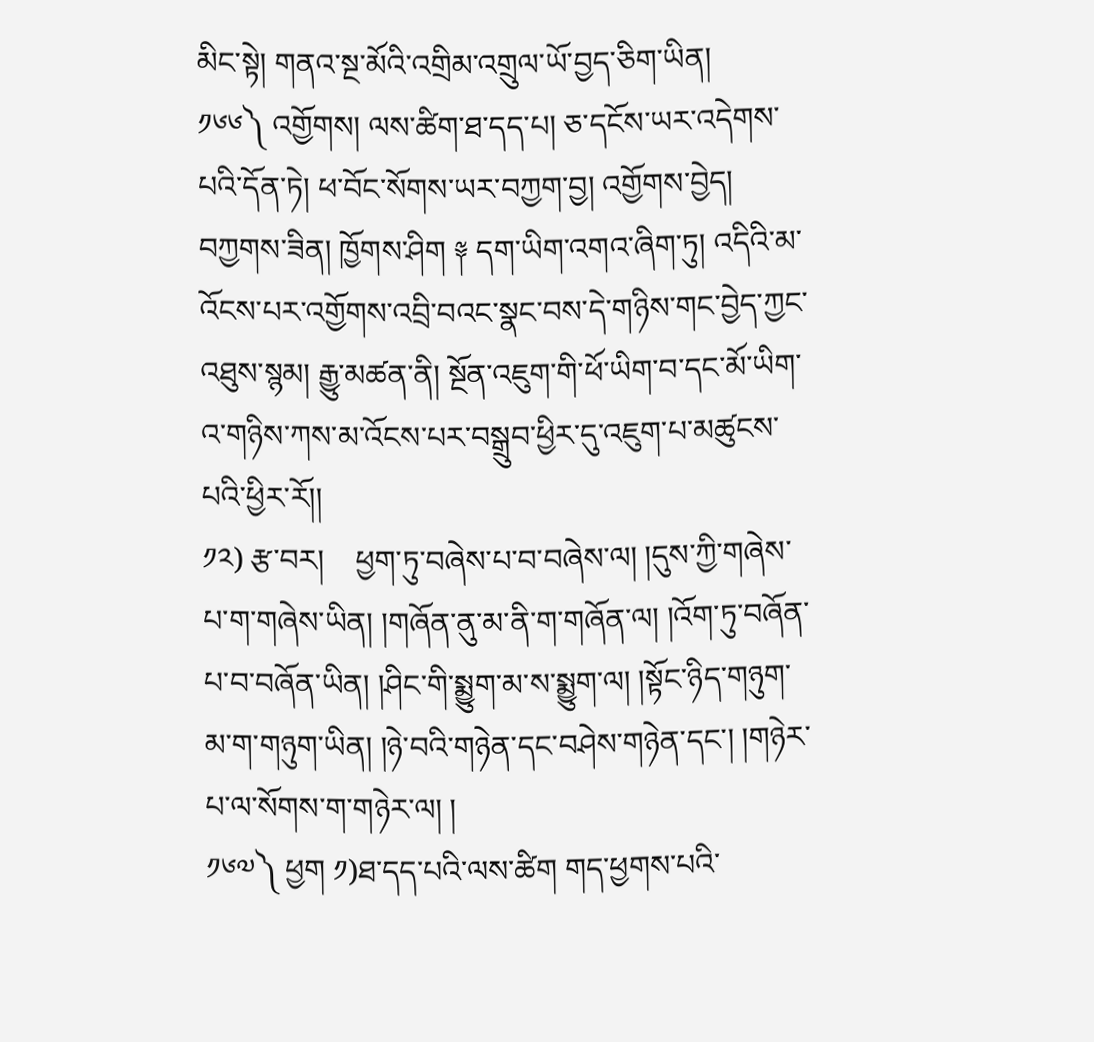མིང་སྟེ། གནའ་སྔ་མོའི་འགྲིམ་འགྲུལ་ཡོ་བྱད་ཅིག་ཡིན།
༡༦༦༽ འགྱོགས། ལས་ཚིག་ཐ་དད་པ། ཅ་དངོས་ཡར་འདེགས་པའི་དོན་ཏེ། ཕ་བོང་སོགས་ཡར་བཀྱག་བྱ། འགྱོགས་བྱེད། བཀྱགས་ཟིན། ཁྱོགས་ཤིག ༈ དག་ཡིག་འགའ་ཞིག་ཏུ། འདིའི་མ་འོངས་པར་འགྱོགས་འབྲི་བའང་སྣང་བས་དེ་གཉིས་གང་བྱེད་ཀྱང་འཐུས་སྙམ། རྒྱུ་མཚན་ནི། སྔོན་འཇུག་གི་ཕོ་ཡིག་བ་དང་མོ་ཡིག་འ་གཉིས་ཀས་མ་འོངས་པར་བསྒྲུབ་ཕྱིར་དུ་འཇུག་པ་མཚུངས་པའི་ཕྱིར་རོ།།
༡༢) རྩ་བར།    ཕྱག་ཏུ་བཞེས་པ་བ་བཞེས་ལ། །དུས་ཀྱི་གཞེས་པ་ག་གཞེས་ཡིན། །གཞོན་ནུ་མ་ནི་ག་གཞོན་ལ། །འོག་ཏུ་བཞོན་པ་བ་བཞོན་ཡིན། །ཤིང་གི་སྨྱུག་མ་ས་སྨྱུག་ལ། །སྟོང་ཉིད་གཉུག་མ་ག་གཉུག་ཡིན། །ཉེ་བའི་གཉེན་དང་བཤེས་གཉེན་དང་། །གཉེར་པ་ལ་སོགས་ག་གཉེར་ལ། །
༡༦༧༽ ཕྱག ༡)ཐ་དད་པའི་ལས་ཚིག གད་ཕྱགས་པའི་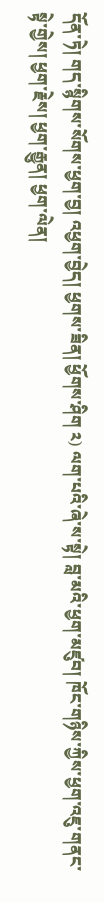དོན་ཏེ། གད་སྙིགས་སོགས་ཕྱག་བྱ། འཕྱག་བྱེད། ཕྱགས་ཟིན། ཕྱོགས་ཤིག ༢) ལག་པའི་ཞེ་ས་སྟེ། བླ་མའི་ཕྱག་མཛུབ། ཁོང་གཉིས་ཀྱིས་ཕྱག་འཇུ་གནང་སྟེ་གྱེས། ཕྱག་རྗེས། ཕྱག་རྒྱུན། ཕྱག་ལེན།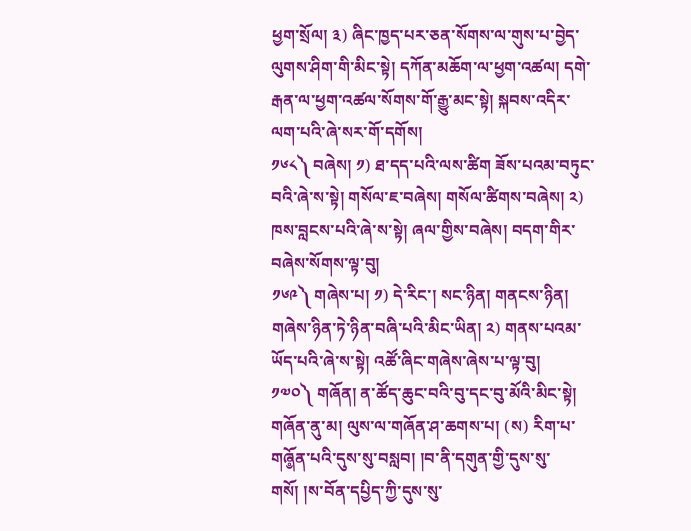ཕྱག་སྲོལ། ༣) ཞིང་ཁྱད་པར་ཅན་སོགས་ལ་གུས་པ་བྱེད་ལུགས་ཤིག་གི་མིང་སྟེ། དཀོན་མཆོག་ལ་ཕྱག་འཚལ། དགེ་རྒན་ལ་ཕྱག་འཚལ་སོགས་གོ་རྒྱུ་མང་སྟེ། སྐབས་འདིར་ལག་པའི་ཞེ་སར་གོ་དགོས།
༡༦༨༽ བཞེས། ༡) ཐ་དད་པའི་ལས་ཚིག ཟོས་པའམ་བཏུང་བའི་ཞེ་ས་སྟེ། གསོལ་ཇ་བཞེས། གསོལ་ཚིགས་བཞེས། ༢) ཁས་བླངས་པའི་ཞེ་ས་སྟེ། ཞལ་གྱིས་བཞེས། བདག་གིར་བཞེས་སོགས་ལྟ་བུ།
༡༦༩༽ གཞེས་པ། ༡) དེ་རིང་། སང་ཉིན། གནངས་ཉིན། གཞེས་ཉིན་ཏེ་ཉིན་བཞི་པའི་མིང་ཡིན། ༢) གནས་པའམ་ཡོད་པའི་ཞེ་ས་སྟེ། འཚོ་ཞིང་གཞེས་ཞེས་པ་ལྟ་བུ།
༡༧༠༽ གཞོན། ན་ཚོད་ཆུང་བའི་བུ་དང་བུ་མོའི་མིང་སྟེ། གཞོན་ནུ་མ། ལུས་ལ་གཞོན་ཤ་ཆགས་པ། (ས) རིག་པ་གཞོ༵ན་པའི་དུས་སུ་བསླབ། །བ་ནི་དགུན་གྱི་དུས་སུ་གསོ། །ས་བོན་དཔྱིད་ཀྱི་དུས་སུ་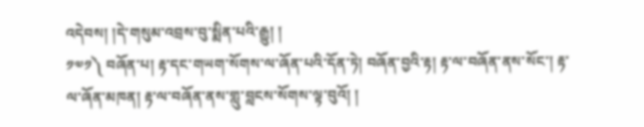འདེབས། །དེ་གསུམ་འབྲས་བུ་སྨིན་པའི་རྒྱུ། །
༡༧༡༽ བཞོན་པ། རྟ་དང་གཡག་སོགས་ལ་ཞོན་པའི་དོན་ཏེ། བཞོན་བྱའི་རྟ། རྟ་ལ་བཞོན་ནས་སོང་། རྟ་ལ་ཞོན་མཁན། རྟ་ལ་བཞོན་ནས་གླུ་བླངས་སོགས་ལྟ་བུའོ། །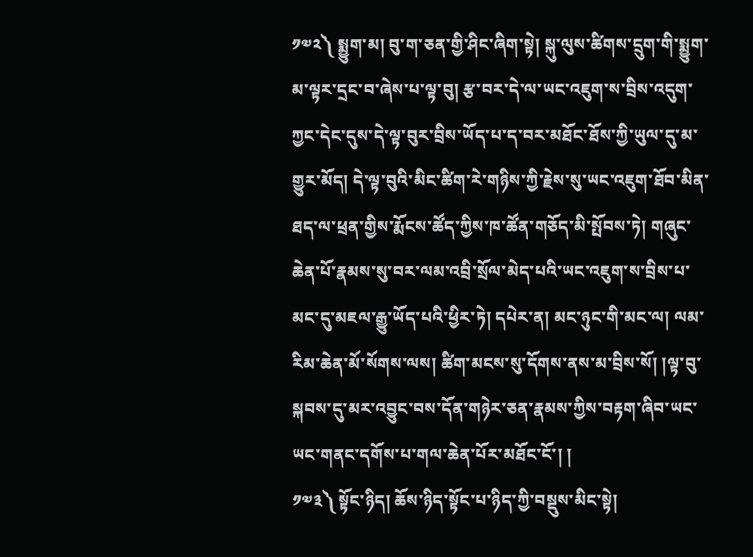༡༧༢༽ སྨྱུག་མ། བུ་ག་ཅན་གྱི་ཤིང་ཞིག་སྟེ། སྐུ་ལུས་ཚིགས་དྲུག་གི་སྨྱུག་མ་ལྟར་དྲང་བ་ཞེས་པ་ལྟ་བུ། རྩ་བར་དེ་ལ་ཡང་འཇུག་ས་བྲིས་འདུག་ཀྱང་དེང་དུས་དེ་ལྟ་བུར་བྲིས་ཡོད་པ་ད་བར་མཐོང་ཐོས་ཀྱི་ཡུལ་དུ་མ་གྱུར་མོད། དེ་ལྟ་བུའི་མིང་ཚིག་རེ་གཉིས་ཀྱི་རྗེས་སུ་ཡང་འཇུག་ཐོབ་མིན་ཐད་ལ་ཕྲན་གྱིས་རྨོངས་ཚོད་ཀྱིས་ཁ་ཚོན་གཅོད་མི་སྤོབས་ཏེ། གཞུང་ཆེན་པོ་རྣམས་སུ་བར་ལམ་འབྲི་སྲོལ་མེད་པའི་ཡང་འཇུག་ས་བྲིས་པ་མང་དུ་མཇལ་རྒྱུ་ཡོད་པའི་ཕྱིར་ཏེ། དཔེར་ན། མང་ཉུང་གི་མང་ལ། ལམ་རིམ་ཆེན་མོ་སོགས་ལས། ཚིག་མངས་སུ་དོགས་ནས་མ་བྲིས་སོ། །ལྟ་བུ་སྐབས་དུ་མར་འབྱུང་བས་དོན་གཉེར་ཅན་རྣམས་ཀྱིས་བརྟག་ཞིབ་ཡང་ཡང་གནང་དགོས་པ་གལ་ཆེན་པོར་མཐོང་ངོ་། །
༡༧༣༽ སྟོང་ཉིད། ཆོས་ཉིད་སྟོང་པ་ཉིད་ཀྱི་བསྡུས་མིང་སྟེ།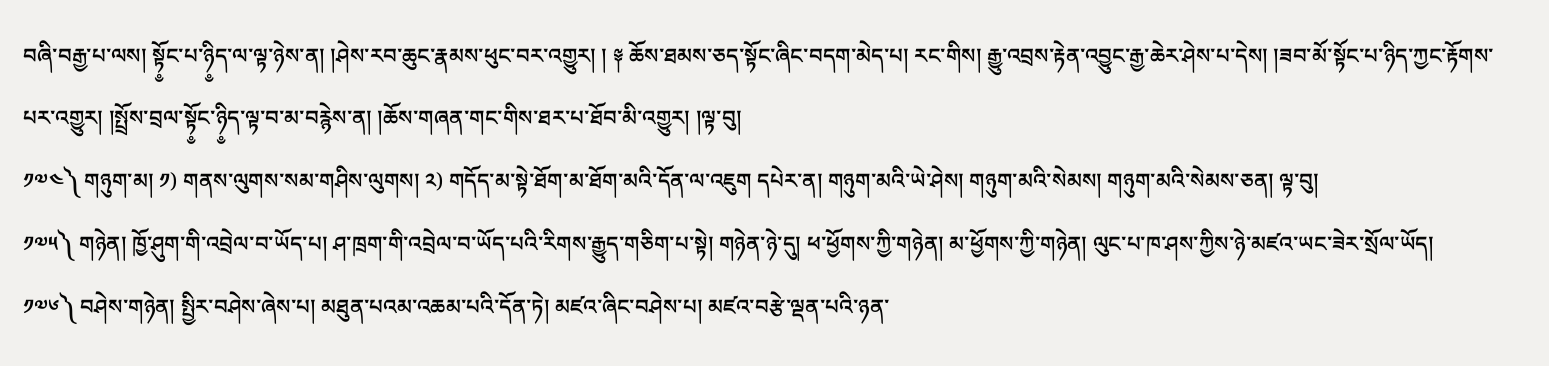བཞི་བརྒྱ་པ་ལས། སྟོ༵ང་པ་ཉི༵ད་ལ་ལྟ་ཉེས་ན། །ཤེས་རབ་ཆུང་རྣམས་ཕུང་བར་འགྱུར། ། ༈ ཆོས་ཐམས་ཅད་སྟོང་ཞིང་བདག་མེད་པ། རང་གིས། རྒྱུ་འབྲས་རྟེན་འབྱུང་རྒྱ་ཆེར་ཤེས་པ་དེས། །ཟབ་མོ་སྟོང་པ་ཉིད་ཀྱང་རྟོགས་པར་འགྱུར། །སྤྲོས་བྲལ་སྟོ༵ང་ཉི༵ད་ལྟ་བ་མ་བརྙེས་ན། །ཆོས་གཞན་གང་གིས་ཐར་པ་ཐོབ་མི་འགྱུར། །ལྟ་བུ།
༡༧༤༽ གཉུག་མ། ༡) གནས་ལུགས་སམ་གཤིས་ལུགས། ༢) གདོད་མ་སྟེ་ཐོག་མ་ཐོག་མའི་དོན་ལ་འཇུག དཔེར་ན། གཉུག་མའི་ཡེ་ཤེས། གཉུག་མའི་སེམས། གཉུག་མའི་སེམས་ཅན། ལྟ་བུ།
༡༧༥༽ གཉེན། ཁྱོ་ཤུག་གི་འབྲེལ་བ་ཡོད་པ། ཤ་ཁྲག་གི་འབྲེལ་བ་ཡོད་པའི་རིགས་རྒྱུད་གཅིག་པ་སྟེ། གཉེན་ཉེ་དུ། ཕ་ཕྱོགས་ཀྱི་གཉེན། མ་ཕྱོགས་ཀྱི་གཉེན། ལུང་པ་ཁ་ཤས་ཀྱིས་ཉེ་མཛའ་ཡང་ཟེར་སྲོལ་ཡོད།
༡༧༦༽ བཤེས་གཉེན། སྤྱིར་བཤེས་ཞེས་པ། མཐུན་པའམ་འཆམ་པའི་དོན་ཏེ། མཛའ་ཞིང་བཤེས་པ། མཛའ་བརྩེ་ལྡན་པའི་ཉན་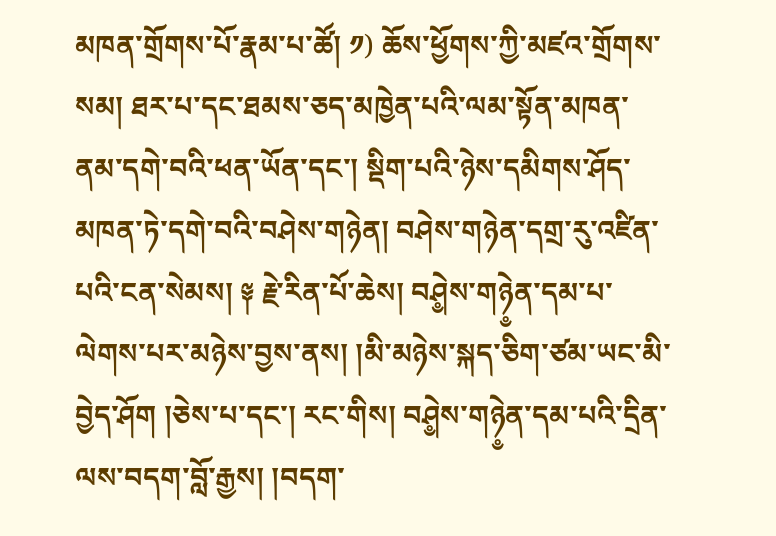མཁན་གྲོགས་པོ་རྣམ་པ་ཚོ། ༡) ཆོས་ཕྱོགས་ཀྱི་མཛའ་གྲོགས་སམ། ཐར་པ་དང་ཐམས་ཅད་མཁྱེན་པའི་ལམ་སྟོན་མཁན་ནམ་དགེ་བའི་ཕན་ཡོན་དང་། སྡིག་པའི་ཉེས་དམིགས་ཤོད་མཁན་ཏེ་དགེ་བའི་བཤེས་གཉེན། བཤེས་གཉེན་དགྲ་རུ་འཛིན་པའི་ངན་སེམས། ༈ རྗེ་རིན་པོ་ཆེས། བཤེ༵ས་གཉེ༵ན་དམ་པ་ལེགས་པར་མཉེས་བྱས་ནས། །མི་མཉེས་སྐད་ཅིག་ཙམ་ཡང་མི་བྱེད་ཤོག །ཅེས་པ་དང་། རང་གིས། བཤེ༵ས་གཉེ༵ན་དམ་པའི་དྲིན་ལས་བདག་བློ་རྒྱས། །བདག་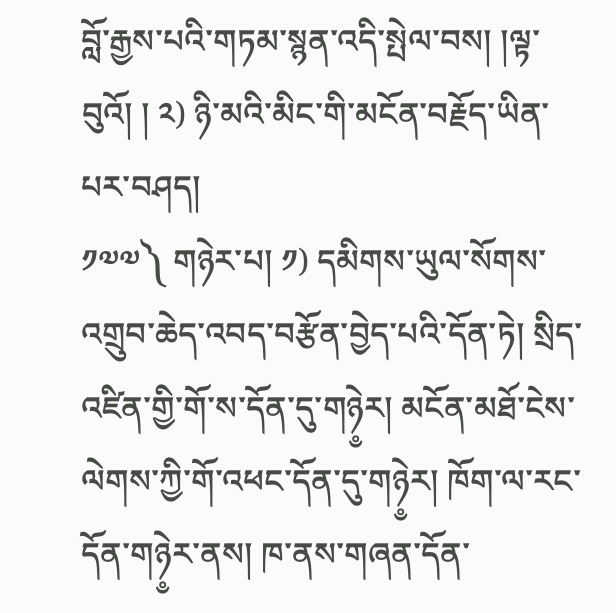བློ་རྒྱས་པའི་གཏམ་སྙན་འདི་སྤེལ་བས། །ལྟ་བུའོ། ། ༢) ཉི་མའི་མིང་གི་མངོན་བརྗོད་ཡིན་པར་བཤད།
༡༧༧༽ གཉེར་པ། ༡) དམིགས་ཡུལ་སོགས་འགྲུབ་ཆེད་འབད་བརྩོན་བྱེད་པའི་དོན་ཏེ། སྲིད་འཛིན་གྱི་གོ་ས་དོན་དུ་གཉེ༵ར། མངོན་མཐོ་ངེས་ལེགས་ཀྱི་གོ་འཕང་དོན་དུ་གཉེ༵ར། ཁོག་ལ་རང་དོན་གཉེ༵ར་ནས། ཁ་ནས་གཞན་དོན་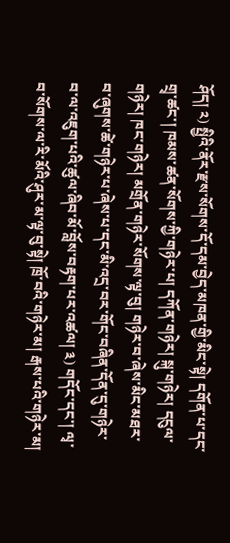ཤོད། ༢) སྤྱིའི་ནོར་རྫས་སོགས་དོ་དམ་བྱེད་མཁན་གྱི་མིང་སྟེ། དགོན་པ་དང་གྲྭ་ཚང་། ཁམས་ཚན་སོགས་ཀྱི་གཉེར་པ། དཀོན་གཉེར། སྐུ་གཉེར། དངུལ་གཉེར། ཁང་གཉེར། མགྲོན་གཉེར་སོགས་ལྟ་བུ། གཉེར་བ་ཞེས་མིང་མཐར་བ་ཞུགས་ཚེ་གཉེར་པ་ཞེས་པ་དང་མི་འདྲ་བར་གོང་བཞིན་དོན་དུ་གཉེར་བ་ལ་འཇུག་པའི་ཚུལ་ཞིབ་མོ་བློས་བརྟག་པར་འཚལ། ༣) གདོང་དང་། ལྭ་བ་སོགས་ལ་རི་མོའི་ཤུར་མ་ལྟ་བུ་སྟེ། ཁྲོ་བའི་གཉེར་མ། རྒས་པའི་གཉེར་མ།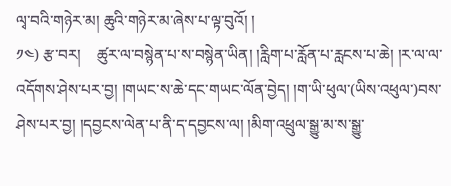ལྭ་བའི་གཉེར་མ། ཆུའི་གཉེར་མ་ཞེས་པ་ལྟ་བུའོ། །
༡༤) རྩ་བར།    ཚུར་ལ་བསྙེན་པ་ས་བསྙེན་ཡིན། །རླིག་པ་རློན་པ་རླངས་པ་ཆེ། །ར་ལ་ལ་འདོགས་ཤེས་པར་བྱ། །གཡང་ས་ཆེ་དང་གཡང་ལོན་བྱེད། །ག་ཡི་ཕུལ་(ཡིས་འཕུལ་)བས་ཤེས་པར་བྱ། །དབྱངས་ལེན་པ་ནི་ད་དབྱངས་ལ། །མིག་འཕྲུལ་སྒྱུ་མ་ས་སྒྱུ་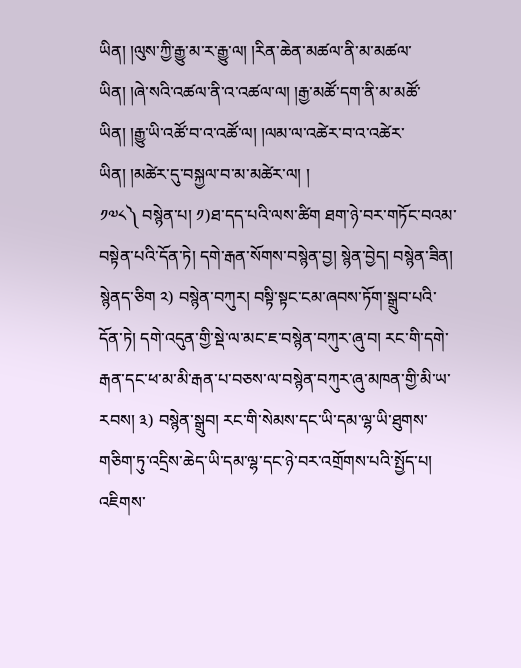ཡིན། །ལུས་ཀྱི་རྒྱུ་མ་ར་རྒྱུ་ལ། །རིན་ཆེན་མཚལ་ནི་མ་མཚལ་ཡིན། །ཞེ་སའི་འཚལ་ནི་འ་འཚལ་ལ། །རྒྱ་མཚོ་དག་ནི་མ་མཚོ་ཡིན། །རྒྱུ་ཡི་འཚོ་བ་འ་འཚོ་ལ། །ལམ་ལ་འཚེར་བ་འ་འཚེར་ཡིན། །མཚེར་དུ་བསྐྱལ་བ་མ་མཚེར་ལ། །
༡༧༨༽ བསྙེན་པ། ༡)ཐ་དད་པའི་ལས་ཚིག ཐག་ཉེ་བར་གཏོང་བའམ་བསྟེན་པའི་དོན་ཏེ། དགེ་རྒན་སོགས་བསྙེན་བྱ། སྙེན་བྱེད། བསྙེན་ཟིན། སྙེནད་ཅིག ༢) བསྙེན་བཀུར། བསྟི་སྟང་ངམ་ཞབས་ཏོག་སྒྲུབ་པའི་དོན་ཏེ། དགེ་འདུན་གྱི་སྡེ་ལ་མང་ཇ་བསྙེན་བཀུར་ཞུ་བ། རང་གི་དགེ་རྒན་དང་ཕ་མ་མི་རྒན་པ་བཅས་ལ་བསྙེན་བཀུར་ཞུ་མཁན་གྱི་མི་ཡ་རབས། ༣) བསྙེན་སྒྲུབ། རང་གི་སེམས་དང་ཡི་དམ་ལྷ་ཡི་ཐུགས་གཅིག་ཏུ་འདྲིས་ཆེད་ཡི་དམ་ལྷ་དང་ཉེ་བར་འགྲོགས་པའི་སྤྱོད་པ། འཇིགས་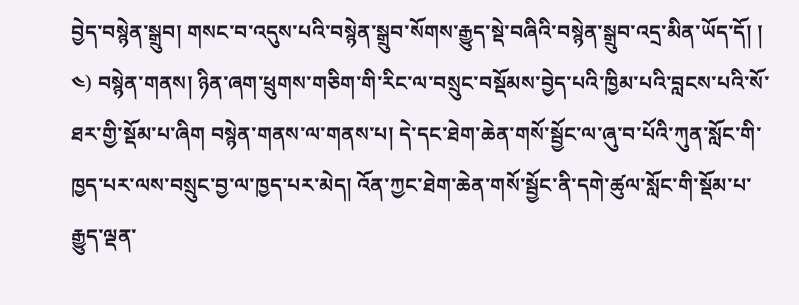བྱེད་བསྙེན་སྒྲུབ། གསང་བ་འདུས་པའི་བསྙེན་སྒྲུབ་སོགས་རྒྱུད་སྡེ་བཞིའི་བསྙེན་སྒྲུབ་འདྲ་མིན་ཡོད་དོ། ། ༤) བསྙེན་གནས། ཉིན་ཞག་ཕྲུགས་གཅིག་གི་རིང་ལ་བསྲུང་བསྡོམས་བྱེད་པའི་ཁྱིམ་པའི་བླངས་པའི་སོ་ཐར་གྱི་སྡོམ་པ་ཞིག བསྙེན་གནས་ལ་གནས་པ། དེ་དང་ཐེག་ཆེན་གསོ་སྦྱོང་ལ་ཞུ་བ་པོའི་ཀུན་སློང་གི་ཁྱད་པར་ལས་བསྲུང་བྱ་ལ་ཁྱད་པར་མེད། འོན་ཀྱང་ཐེག་ཆེན་གསོ་སྦྱོང་ནི་དགེ་ཚུལ་སློང་གི་སྡོམ་པ་རྒྱུད་ལྡན་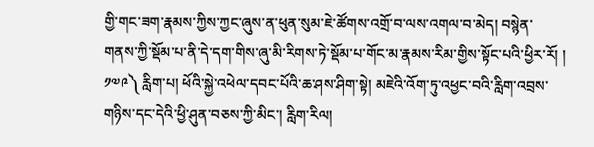གྱི་གང་ཟག་རྣམས་ཀྱིས་ཀྱང་ཞུས་ན་ཕུན་སུམ་ཇེ་ཚོགས་འགྲོ་བ་ལས་འགལ་བ་མེད། བསྙེན་གནས་ཀྱི་སྡོམ་པ་ནི་དེ་དག་གིས་ཞུ་མི་རིགས་ཏེ་སྡོམ་པ་གོང་མ་རྣམས་རིམ་གྱིས་སྟོང་པའི་ཕྱིར་རོ། །
༡༧༩༽ རླིག་པ། ཕོའི་སྐྱེ་འཕེལ་དབང་པོའི་ཆ་ཤས་ཤིག་སྟེ། མཇེའི་འོག་ཏུ་འཕྱང་བའི་རླིག་འབྲས་གཉིས་དང་དེའི་ཕྱི་ཤུན་བཅས་ཀྱི་མིང་། རླིག་རིལ།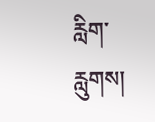རླིག་རླུགས།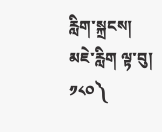རླིག་སྐྲངས། མཇེ་རླིག ལྟ་བུ།
༡༨༠༽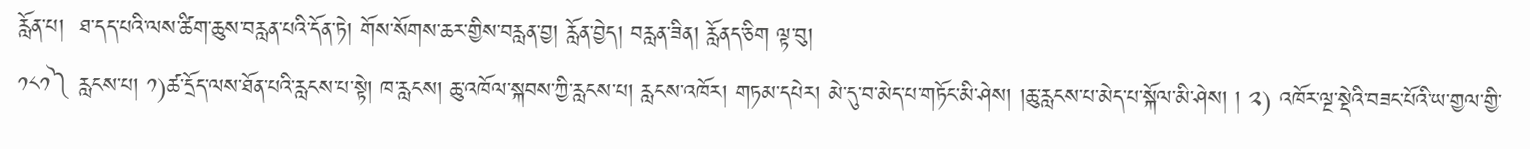རློན་པ།  ཐ་དད་པའི་ལས་ཚིག་ཆུས་བརླན་པའི་དོན་ཏེ། གོས་སོགས་ཆར་གྱིས་བརླན་བྱ། རློན་བྱེད། བརླན་ཟིན། རློནད་ཅིག ལྟ་བུ།
༡༨༡༽ རླངས་པ། ༡)ཚ་དྲོད་ལས་ཐོན་པའི་རླངས་པ་སྟེ། ཁ་རླངས། ཆུ་འཁོལ་སྐབས་ཀྱི་རླངས་པ། རླངས་འཁོར། གཏམ་དཔེར། མེ་དུ་བ་མེད་པ་གཏོང་མི་ཤེས། །ཆུ་རླངས་པ་མེད་པ་སྐོལ་མི་ཤེས། ། ༢) འཁོར་ལྔ་སྡེའི་བཟང་པོའི་ཡ་གྱལ་གྱི་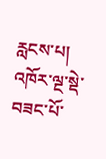རླངས་པ། འཁོར་ལྔ་སྡེ་བཟང་པོ་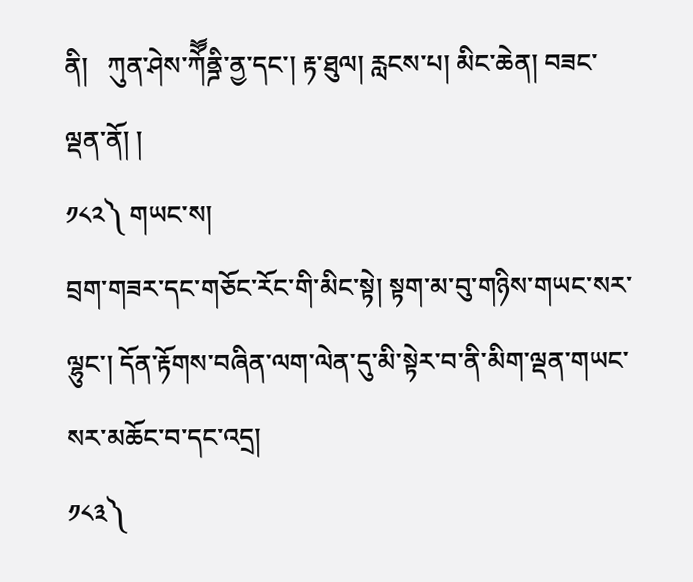ནི།   ཀུན་ཤེས་ཀོཽནྜི་ནྱ་དང་། རྟ་ཐུལ། རླངས་པ། མིང་ཆེན། བཟང་ལྡན་ནོ། །
༡༨༢༽ གཡང་ས།
བྲག་གཟར་དང་གཅོང་རོང་གི་མིང་སྟེ། སྟག་མ་བུ་གཉིས་གཡང་སར་ལྷུང་། དོན་རྟོགས་བཞིན་ལག་ལེན་དུ་མི་སྟེར་བ་ནི་མིག་ལྡན་གཡང་སར་མཆོང་བ་དང་འདྲ།
༡༨༣༽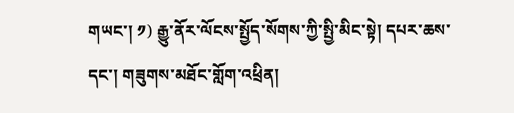གཡང་། ༡) རྒྱུ་ནོར་ལོངས་སྤྱོད་སོགས་ཀྱི་སྤྱི་མིང་སྟེ། དཔར་ཆས་དང་། གཟུགས་མཐོང་གློག་འཕྲིན།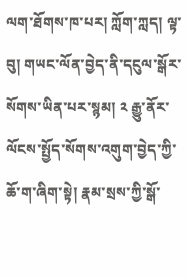ལག་ཐོགས་ཁ་པར། ཀློག་ཀླད། ལྟ་བུ། གཡང་ལོན་བྱེད་ནི་དངུལ་སྒོར་སོགས་ཡིན་པར་སྙམ། ༢ རྒྱུ་ནོར་ལོངས་སྤྱོད་སོགས་འགུག་བྱེད་ཀྱི་ཆོ་ག་ཞིག་སྟེ། རྣམ་སྲས་ཀྱི་སྒོ་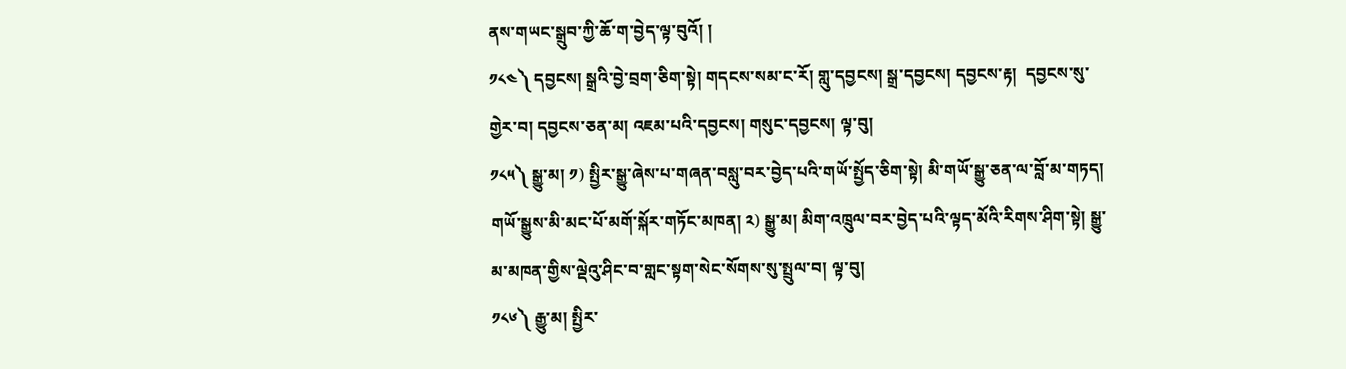ནས་གཡང་སྒྲུབ་ཀྱི་ཆོ་ག་བྱེད་ལྟ་བུའོ། །
༡༨༤༽ དབྱངས། སྒྲའི་བྱེ་བྲག་ཅིག་སྟེ། གདངས་སམ་ང་རོ། གླུ་དབྱངས། སྒྲ་དབྱངས། དབྱངས་རྟ།  དབྱངས་སུ་གྱེར་བ། དབྱངས་ཅན་མ། འཇམ་པའི་དབྱངས། གསུང་དབྱངས། ལྟ་བུ།
༡༨༥༽ སྒྱུ་མ། ༡) སྤྱིར་སྒྱུ་ཞེས་པ་གཞན་བསླུ་བར་བྱེད་པའི་གཡོ་སྤྱོད་ཅིག་སྟེ། མི་གཡོ་སྒྱུ་ཅན་ལ་བློ་མ་གཏད། གཡོ་སྒྱུས་མི་མང་པོ་མགོ་སྐོར་གཏོང་མཁན། ༢) སྒྱུ་མ། མིག་འཁྲུལ་བར་བྱེད་པའི་ལྟད་མོའི་རིགས་ཤིག་སྟེ། སྒྱུ་མ་མཁན་གྱིས་ལྡེའུ་ཤིང་བ་གླང་སྟག་སེང་སོགས་སུ་སྤྲུལ་བ། ལྟ་བུ།
༡༨༦༽ རྒྱུ་མ། སྤྱིར་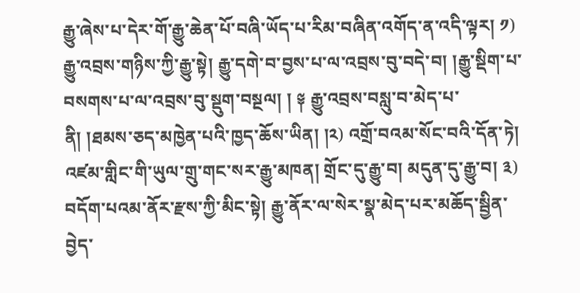རྒྱུ་ཞེས་པ་དེར་གོ་རྒྱུ་ཆེན་པོ་བཞི་ཡོད་པ་རིམ་བཞིན་འགོད་ན་འདི་ལྟར། ༡) རྒྱུ་འབྲས་གཉིས་ཀྱི་རྒྱུ་སྟེ། རྒྱུ་དགེ་བ་བྱས་པ་ལ་འབྲས་བུ་བདེ་བ། །རྒྱུ་སྡིག་པ་བསགས་པ་ལ་འབྲས་བུ་སྡུག་བསྔལ། ། ༈ རྒྱུ་འབྲས་བསླུ་བ་མེད་པ་ནི། །ཐམས་ཅད་མཁྱེན་པའི་ཁྱད་ཆོས་ཡིན། །༢) འགྲོ་བའམ་སོང་བའི་དོན་ཏེ། འཛམ་གླིང་གི་ཡུལ་གྲུ་གང་སར་རྒྱུ་མཁན། གྲོང་དུ་རྒྱུ་བ། མདུན་དུ་རྒྱུ་བ། ༣) བདོག་པའམ་ནོར་རྫས་ཀྱི་མིང་སྟེ། རྒྱུ་ནོར་ལ་སེར་སྣ་མེད་པར་མཆོད་སྦྱིན་བྱེད་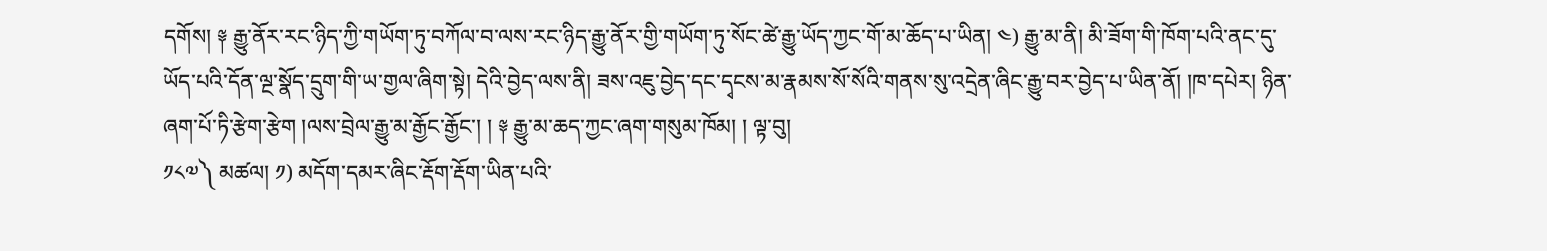དགོས། ༈ རྒྱུ་ནོར་རང་ཉིད་ཀྱི་གཡོག་ཏུ་བཀོལ་བ་ལས་རང་ཉིད་རྒྱུ་ནོར་གྱི་གཡོག་ཏུ་སོང་ཚེ་རྒྱུ་ཡོད་ཀྱང་གོ་མ་ཆོད་པ་ཡིན། ༤) རྒྱུ་མ་ནི། མི་ཟོག་གི་ཁོག་པའི་ནང་དུ་ཡོད་པའི་དོན་ལྔ་སྣོད་དྲུག་གི་ཡ་གྱལ་ཞིག་སྟེ། དེའི་བྱེད་ལས་ནི། ཟས་འཇུ་བྱེད་དང་དྭངས་མ་རྣམས་སོ་སོའི་གནས་སུ་འདྲེན་ཞིང་རྒྱུ་བར་བྱེད་པ་ཡིན་ནོ། །ཁ་དཔེར། ཉིན་ཞག་པོ་ཏི་རྩེག་རྩེག །ལས་བྲེལ་རྒྱུ་མ་རྒྱོང་རྒྱོང་། ། ༈ རྒྱུ་མ་ཆད་ཀྱང་ཞག་གསུམ་ཁོམ། ། ལྟ་བུ།
༡༨༧༽ མཚལ། ༡) མདོག་དམར་ཞིང་རྡོག་རྡོག་ཡིན་པའི་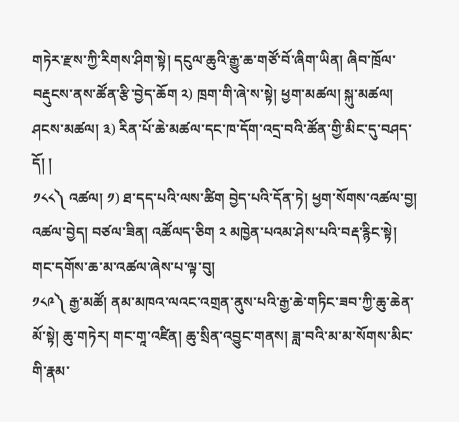གཏེར་རྫས་ཀྱི་རིགས་ཤིག་སྟེ། དངུལ་ཆུའི་རྒྱུ་ཆ་གཙོ་བོ་ཞིག་ཡིན། ཞིབ་ཁྲོལ་བརྡུངས་ནས་ཚོན་རྩི་བྱེད་ཆོག ༢) ཁྲག་གི་ཞེ་ས་སྟེ། ཕྱག་མཚལ། སྐུ་མཚལ། ཤངས་མཚལ། ༣) རིན་པོ་ཆེ་མཚལ་དང་ཁ་དོག་འདྲ་བའི་ཚོན་གྱི་མིང་དུ་བཤད་དོ། །
༡༨༨༽ འཚལ། ༡) ཐ་དད་པའི་ལས་ཚིག བྱེད་པའི་དོན་ཏེ། ཕྱག་སོགས་འཚལ་བྱ། འཚལ་བྱེད། བཙལ་ཟིན། འཚོལད་ཅིག ༢ མཁྱེན་པའམ་ཤེས་པའི་བརྡ་རྙིང་སྟེ། གང་དགོས་ཆ་མ་འཚལ་ཞེས་པ་ལྟ་བུ།
༡༨༩༽ རྒྱ་མཚོ། ནམ་མཁའ་ལའང་འགྲན་ནུས་པའི་རྒྱ་ཆེ་གཏིང་ཟབ་ཀྱི་ཆུ་ཆེན་མོ་སྟེ། ཆུ་གཏེར། གང་གཱ་འཛིན། ཆུ་སྲིན་འབྱུང་གནས། ཟླ་བའི་མ་མ་སོགས་མིང་གི་རྣམ་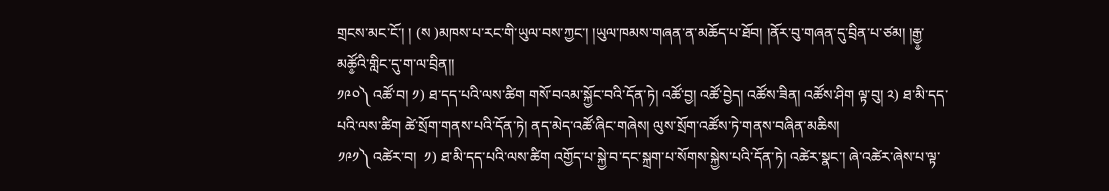གྲངས་མང་ངོ་། ། (ས )མཁས་པ་རང་གི་ཡུལ་བས་ཀྱང་། །ཡུལ་ཁམས་གཞན་ན་མཆོད་པ་ཐོབ། །ནོར་བུ་གཞན་དུ་བྲིན་པ་ཙམ། །རྒྱ༵་མཚོ༵འི་གླིང་དུ་ག་ལ་བྲིན།།
༡༩༠༽ འཚོ་བ། ༡) ཐ་དད་པའི་ལས་ཚིག གསོ་བའམ་སྐྱོང་བའི་དོན་ཏེ། འཚོ་བྱ། འཚོ་བྱེད། འཚོས་ཟིན། འཚོས་ཤིག ལྟ་བུ། ༢) ཐ་མི་དད་པའི་ལས་ཚིག ཚེ་སྲོག་གནས་པའི་དོན་ཏེ། ནད་མེད་འཚོ་ཞིང་གཞེས། ལུས་སྲོག་འཚོས་ཏེ་གནས་བཞིན་མཆིས།
༡༩༡༽ འཚེར་བ།  ༡) ཐ་མི་དད་པའི་ལས་ཚིག འགྱོད་པ་སྐྱེ་བ་དང་སྐྲག་པ་སོགས་སྐྱེས་པའི་དོན་ཏེ། འཚེར་སྣང་། ཞེ་འཚེར་ཞེས་པ་ལྟ་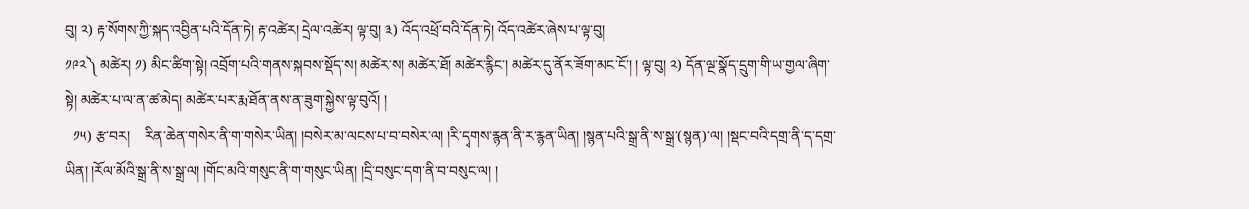བུ། ༢) རྟ་སོགས་ཀྱི་སྐད་འབྱིན་པའི་དོན་ཏེ། རྟ་འཚེར། དྲེལ་འཚེར། ལྟ་བུ། ༣) འོད་འཕྲོ་བའི་དོན་ཏེ། འོད་འཚེར་ཞེས་པ་ལྟ་བུ།
༡༩༢༽ མཚེར། ༡) མིང་ཚིག་སྟེ། འབྲོག་པའི་གནས་སྐབས་སྡོད་ས། མཚེར་ས། མཚེར་ཐོ། མཚེར་རྙིང་། མཚེར་དུ་ནོར་ཟོག་མང་ངོ་། ། ལྟ་བུ། ༢) དོན་ལྔ་སྣོད་དྲུག་གི་ཡ་གྱལ་ཞིག་སྟེ། མཚེར་པ་ལ་ན་ཚ་མེད། མཚེར་པར་རྨ་ཐོན་ནས་ན་ཟུག་སྐྱེས་ལྟ་བུའོ། །
  ༡༥) རྩ་བར།    རིན་ཆེན་གསེར་ནི་ག་གསེར་ཡིན། །བསེར་མ་ལངས་པ་བ་བསེར་ལ། །རི་དྭགས་རྙན་ནི་ར་རྙན་ཡིན། །སྙན་པའི་སྒྲ་ནི་ས་སྒྲ་(སྙན)་ལ། །སྡང་བའི་དགྲ་ནི་ད་དགྲ་ཡིན། །རོལ་མོའི་སྒྲ་ནི་ས་སྒྲ་ལ། །གོང་མའི་གསུང་ནི་ག་གསུང་ཡིན། །དྲི་བསུང་དག་ནི་བ་བསུང་ལ། །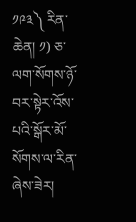༡༩༣༽ རིན་ཆེན། ༡) ཅ་ལག་སོགས་ཉོ་བར་སྟེར་འོས་པའི་སྒོར་མོ་སོགས་ལ་རིན་ཞེས་ཟེར།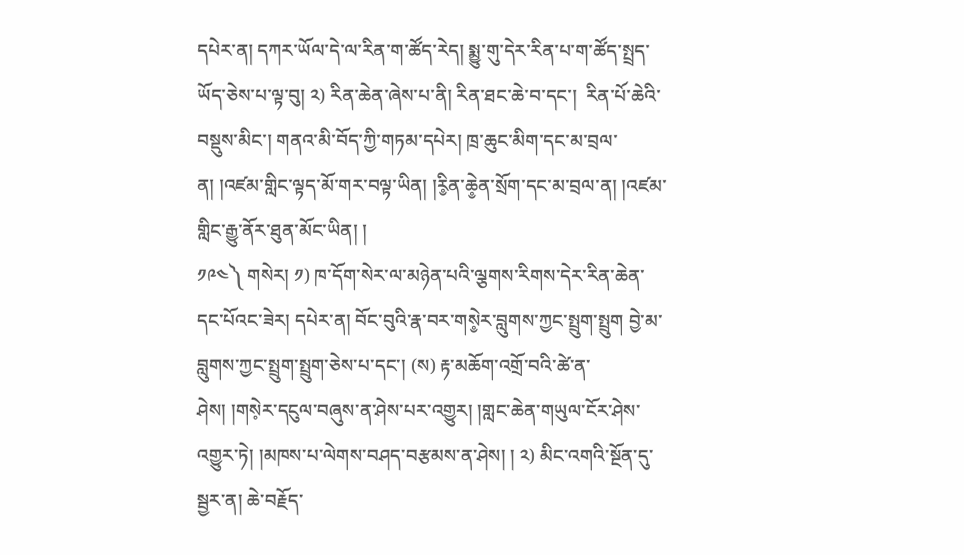དཔེར་ན། དཀར་ཡོལ་དེ་ལ་རིན་ག་ཚོད་རེད། སྨྱུ་གུ་དེར་རིན་པ་ག་ཚོད་སྤྲད་ཡོད་ཅེས་པ་ལྟ་བུ། ༢) རིན་ཆེན་ཞེས་པ་ནི། རིན་ཐང་ཆེ་བ་དང་།  རིན་པོ་ཆེའི་བསྡུས་མིང་། གནའ་མི་བོད་ཀྱི་གཏམ་དཔེར། ཁྲ་ཆུང་མིག་དང་མ་བྲལ་ན། །འཛམ་གླིང་ལྟད་མོ་གར་བལྟ་ཡིན། །རི༵ན་ཆེ༵ན་སྲོག་དང་མ་བྲལ་ན། །འཛམ་གླིང་རྒྱུ་ནོར་ཐུན་མོང་ཡིན། །
༡༩༤༽ གསེར། ༡) ཁ་དོག་སེར་ལ་མཉེན་པའི་ལྕགས་རིགས་དེར་རིན་ཆེན་དང་པོའང་ཟེར། དཔེར་ན། བོང་བུའི་རྣ་བར་གསེ༵ར་བླུགས་ཀྱང་སྤྲུག་སྤྲུག བྱེ་མ་བླུགས་ཀྱང་སྤྲུག་སྤྲུག་ཅེས་པ་དང་། (ས) རྟ་མཆོག་འགྲོ་བའི་ཚེ་ན་ཤེས། །གསེ༷ར་དངུལ་བཞུས་ན་ཤེས་པར་འགྱུར། །གླང་ཆེན་གཡུལ་ངོར་ཤེས་འགྱུར་ཏེ། །མཁས་པ་ལེགས་བཤད་བརྩམས་ན་ཤེས། ། ༢) མིང་འགའི་སྔོན་དུ་སྦྱར་ན། ཆེ་བརྗོད་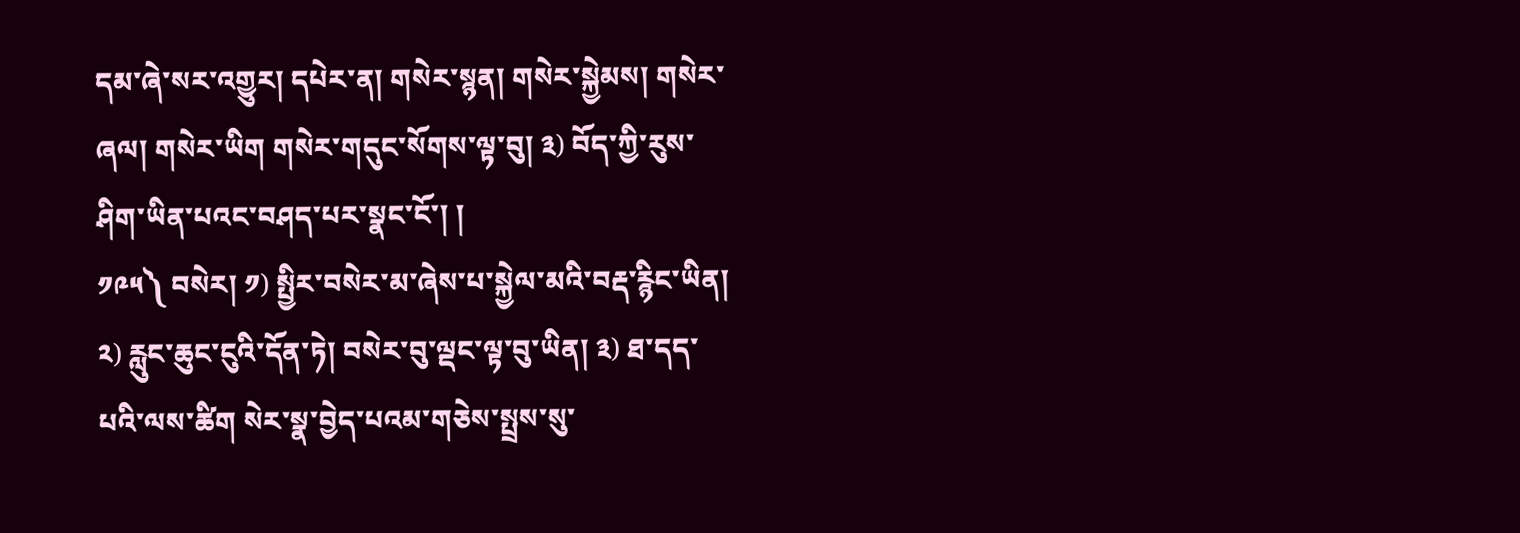དམ་ཞེ་སར་འགྱུར། དཔེར་ན། གསེར་སྙན། གསེར་སྐྱེམས། གསེར་ཞལ། གསེར་ཡིག གསེར་གདུང་སོགས་ལྟ་བུ། ༣) བོད་ཀྱི་རུས་ཤིག་ཡིན་པའང་བཤད་པར་སྣང་ངོ་། །
༡༩༥༽ བསེར། ༡) སྤྱིར་བསེར་མ་ཞེས་པ་སྐྱེལ་མའི་བརྡ་རྙིང་ཡིན། ༢) རླུང་ཆུང་ངུའི་དོན་ཏེ། བསེར་བུ་ལྡང་ལྟ་བུ་ཡིན། ༣) ཐ་དད་པའི་ལས་ཚིག སེར་སྣ་བྱེད་པའམ་གཅེས་སྤྲས་སུ་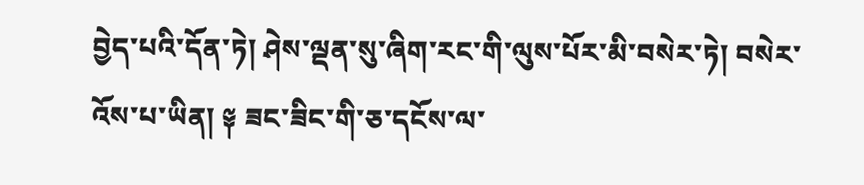བྱེད་པའི་དོན་ཏེ། ཤེས་ལྡན་སུ་ཞིག་རང་གི་ལུས་པོར་མི་བསེར་ཏེ། བསེར་འོས་པ་ཡིན། ༈ ཟང་ཟིང་གི་ཅ་དངོས་ལ་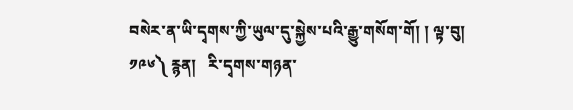བསེར་ན་ཡི་དྭགས་ཀྱི་ཡུལ་དུ་སྐྱེས་པའི་རྒྱུ་གསོག་གོ། ། ལྟ་བུ།
༡༩༦༽ རྙན།   རི་དྭགས་གཉན་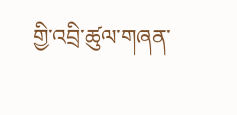གྱི་འབྲི་ཚུལ་གཞན་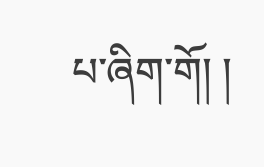པ་ཞིག་གོ། །